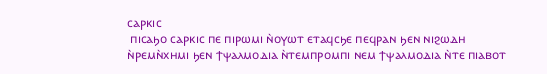ⲥⲁⲣⲕⲓⲥ
 ⲡⲓⲥⲁϧⲟ ⲥⲁⲣⲕⲓⲥ ⲡⲉ ⲡⲓⲣⲱⲙⲓ ⲛ̀ⲟⲩⲱⲧ ⲉⲧⲁϥⲥϧⲉ ⲡⲉϥⲣⲁⲛ ϧⲉⲛ ⲛⲓϩⲱⲇⲏ ⲛ̀ⲣⲉⲙⲛ̀ⲭⲏⲙⲓ ϧⲉⲛ ϯⲯⲁⲗⲙⲟⲇⲓⲁ ⲛ̀ⲧⲉⲙⲡⲣⲟⲙⲡⲓ ⲛⲉⲙ ϯⲯⲁⲗⲙⲟⲇⲓⲁ ⲛ̀ⲧⲉ ⲡⲓⲁⲃⲟⲧ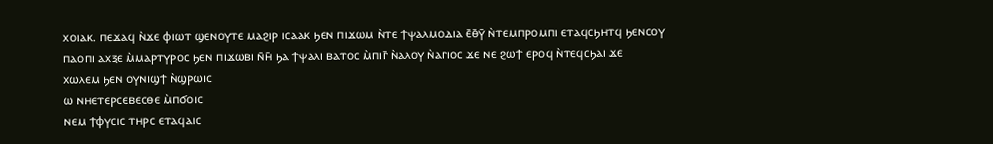ⲭⲟⲓⲁⲕ. ⲡⲉϫⲁϥ ⲛ̀ϫⲉ ⲫⲓⲱⲧ ϣⲉⲛⲟⲩⲧⲉ ⲙⲁϩⲓⲣ ⲓⲥⲁⲁⲕ ϧⲉⲛ ⲡⲓϫⲱⲙ ⲛ̀ⲧⲉ ϯⲯⲁⲗⲙⲟⲇⲓⲁ ⲉ̄ⲑ̄ⲩ̄ ⲛ̀ⲧⲉⲙⲡⲣⲟⲙⲡⲓ ⲉⲧⲁϥⲥϧⲏⲧϥ ϧⲉⲛⲥⲟⲩ ⲡⲁⲟⲡⲓ ⲁⲭⲝⲉ ⲙ̀ⲙⲁⲣⲧⲩⲣⲟⲥ ϧⲉⲛ ⲡⲓϫⲱⲃⲓ ⲛ̄ⲏ̄ ϧⲁ ϯⲯⲁⲗⲓ ⲃⲁⲧⲟⲥ ⲙ̀ⲡⲓⲅ̄ ⲛ̀ⲁⲗⲟⲩ ⲛ̀ⲁⲅⲓⲟⲥ ϫⲉ ⲛⲉ ϩⲱϯ ⲉⲣⲟϥ ⲛ̀ⲧⲉϥⲥϧⲁⲓ ϫⲉ
ⲭⲱⲗⲉⲙ ϧⲉⲛ ⲟⲩⲛⲓϣϯ ⲛ̀ϣⲣⲱⲓⲥ
ⲱ ⲛⲏⲉⲧⲉⲣⲥⲉⲃⲉⲥⲑⲉ ⲙ̀ⲡϭⲟⲓⲥ
ⲛⲉⲙ ϯⲫⲩⲥⲓⲥ ⲧⲏⲣⲥ ⲉⲧⲁϥⲁⲓⲥ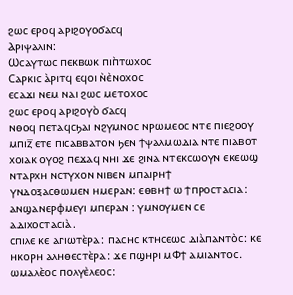ϩⲱⲥ ⲉⲣⲟϥ ⲁⲣⲓϩⲟⲩⲟϭⲁⲥϥ
Ⲁⲣⲓⲯⲁⲗⲓⲛ:
Ⲱⲥⲁⲩⲧⲱⲥ ⲡⲉⲕⲃⲱⲕ ⲡⲓⲡ̀ⲧⲱⲭⲟⲥ
Ⲥⲁⲣⲕⲓⲥ ⲁ̀ⲣⲓⲧϥ ⲉϥⲟⲓ ⲛ̀ⲉ̀ⲛⲟⲭⲟⲥ
ⲉⲥⲁϫⲓ ⲛⲉⲙ ⲛⲁⲓ ϩⲱⲥ ⲙⲉⲧⲟⲭⲟⲥ
ϩⲱⲥ ⲉⲣⲟϥ ⲁⲣⲓϩⲟⲩⲟ̀ ϭⲁⲥϥ
ⲛⲑⲟϥ ⲡⲉⲧⲁϥⲥϧⲁⲓ ⲛϩⲩⲙⲛⲟⲥ ⲛⲣⲱⲙⲉⲟⲥ ⲛⲧⲉ ⲡⲓⲉϩⲟⲟⲩ ⲙⲡⲓⲍ̅ ⲉⲧⲉ ⲡⲓⲥⲁⲃⲃⲁⲧⲟⲛ ϧⲉⲛ ϯⲯⲁⲗⲙⲱⲇⲓⲁ ⲛⲧⲉ ⲡⲓⲁⲃⲟⲧ ⲭⲟⲓⲁⲕ ⲟⲩⲟϩ ⲡⲉϫⲁϥ ⲛⲏⲓ ϫⲉ ϩⲓⲛⲁ ⲛⲧⲉⲕⲥⲱⲟⲩⲛ ⲉⲕⲉⲱϣ ⲛⲧⲁⲣⲭⲏ ⲛⲥⲧⲩⲭⲟⲛ ⲛⲓⲃⲉⲛ ⲙⲡⲁⲓⲣⲏϯ
ⲩⲛⲇⲟⲝⲁⲥⲑⲱⲙⲉⲛ ⲏⲙⲉⲣⲁⲛ: ⲉⲑⲃⲏϯ ⲱ ϯⲡⲣⲟⲥⲧⲁⲥⲓⲁ: ⲁⲛϣⲁⲛⲉⲣⲫⲙⲉⲩⲓ ⲙⲡⲉⲣⲁⲛ : ⲩⲙⲛⲟⲩⲙⲉⲛ ⲥⲉ ⲁⲇⲓⲭⲟⲥⲧⲁⲥⲓⲁ̀.
ⲥⲡⲓⲗⲉ ⲕⲉ ⲁⲅⲓⲱⲧⲉ̀ⲣⲁ: ⲡⲁⲥⲏⲥ ⲕⲧⲏⲥⲉⲱⲥ ⲇⲓⲁ̀ⲡⲁⲛⲧⲟ̀ⲥ: ⲕⲉ ⲏⲕⲟⲣⲏ ⲁⲗⲏⲑⲉⲥⲧⲉ̀ⲣⲁ: ϫⲉ ⲡϣⲏⲣⲓ ⲙⲪϯ ⲁⲙⲓⲁⲛⲧⲟⲥ.
ⲱⲙⲁⲗⲉ̀ⲟⲥ ⲡⲟⲗⲩⲉ̀ⲗⲉⲟⲥ: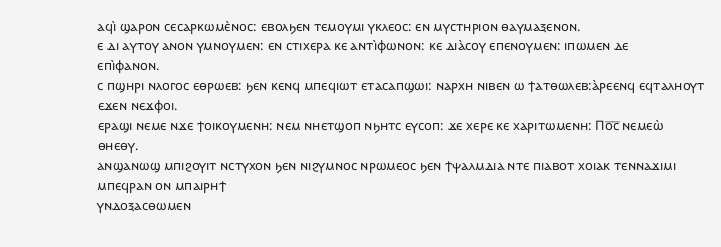ⲁϥⲓ̀ ϣⲁⲣⲟⲛ ⲥⲉⲥⲁⲣⲕⲱⲙⲉ̀ⲛⲟⲥ: ⲉⲃⲟⲗϧⲉⲛ ⲧⲉⲙⲟⲩⲙⲓ ⲩⲕⲗⲉⲟⲥ: ⲉⲛ ⲙⲩⲥⲧⲏⲣⲓⲟⲛ ⲑⲁⲩⲙⲁⲝⲉⲛⲟⲛ.
ⲉ ⲇⲓ ⲁⲩⲧⲟⲩ ⲁⲛⲟⲛ ⲩⲙⲛⲟⲩⲙⲉⲛ: ⲉⲛ ⲥⲧⲓⲭⲉⲣⲁ ⲕⲉ ⲁⲛⲧⲓ̀ⲫⲱⲛⲟⲛ: ⲕⲉ ⲇⲓⲁ̀ⲥⲟⲩ ⲉⲡⲉⲛⲟⲩⲙⲉⲛ: ⲓⲡⲱⲙⲉⲛ ⲇⲉ
ⲉⲡⲓ̀ⲫⲁⲛⲟⲛ.
ⲥ ⲡϣⲏⲣⲓ ⲛⲗⲟⲅⲟⲥ ⲉⲑⲣⲱⲉⲃ: ϧⲉⲛ ⲕⲉⲛϥ ⲙⲡⲉϥⲓⲱⲧ ⲉⲧⲁⲥⲁⲡϣⲱⲓ: ⲛⲁⲣⲭⲏ ⲛⲓⲃⲉⲛ ⲱ ϯⲁⲧⲑⲱⲗⲉⲃ:ⲁ̀ⲣⲉⲉⲛϥ ⲉϥⲧⲁⲗⲏⲟⲩⲧ ⲉϫⲉⲛ ⲛⲉϫⲫⲟⲓ.
ⲉⲣⲁϣⲓ ⲛⲉⲙⲉ ⲛϫⲉ ϯⲟⲓⲕⲟⲩⲙⲉⲛⲏ: ⲛⲉⲙ ⲛⲏⲉⲧϣⲟⲡ ⲛϧⲏⲧⲥ ⲉⲩⲥⲟⲡ: ϫⲉ ⲭⲉⲣⲉ ⲕⲉ ⲭⲁⲣⲓⲧⲱⲙⲉⲛⲏ: Ⲡⲟ̅ⲥ̅ ⲛⲉⲙⲉⲱ̀ ⲑⲏⲉⲑⲩ.
ⲁⲛϣⲁⲛⲱϣ ⲙⲡⲓϩⲟⲩⲓⲧ ⲛⲥⲧⲩⲭⲟⲛ ϧⲉⲛ ⲛⲓϩⲩⲙⲛⲟⲥ ⲛⲣⲱⲙⲉⲟⲥ ϧⲉⲛ ϯⲯⲁⲗⲙⲇⲓⲁ ⲛⲧⲉ ⲡⲓⲁⲃⲟⲧ ⲭⲟⲓⲁⲕ ⲧⲉⲛⲛⲁϫⲓⲙⲓ ⲙⲡⲉϥⲣⲁⲛ ⲟⲛ ⲙⲡⲁⲓⲣⲏϯ
ⲩⲛⲇⲟⲝⲁⲥⲑⲱⲙⲉⲛ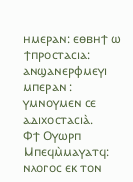ⲏⲙⲉⲣⲁⲛ: ⲉⲑⲃⲏϯ ⲱ ϯⲡⲣⲟⲥⲧⲁⲥⲓⲁ: ⲁⲛϣⲁⲛⲉⲣⲫⲙⲉⲩⲓ ⲙⲡⲉⲣⲁⲛ : ⲩⲙⲛⲟⲩⲙⲉⲛ ⲥⲉ ⲁⲇⲓⲭⲟⲥⲧⲁⲥⲓⲁ̀.
Ⲫϯ Ⲟⲩⲱⲣⲡ Ⲙⲡⲉϥⲙ̀ⲙⲁⲩⲁⲧϥ: ⲛⲗⲟⲅⲟⲥ ⲉⲕ ⲧⲟⲛ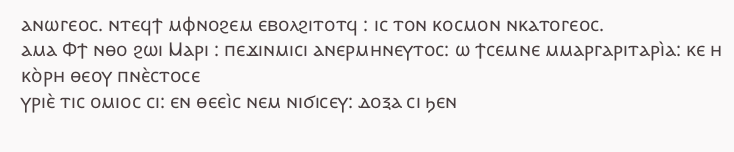ⲁⲛⲱⲅⲉⲟⲥ. ⲛⲧⲉϥϯ ⲙⲫⲛⲟϩⲉⲙ ⲉⲃⲟⲗϩⲓⲧⲟⲧϥ : ⲓⲥ ⲧⲟⲛ ⲕⲟⲥⲙⲟⲛ ⲛⲕⲁⲧⲟⲅⲉⲟⲥ.
ⲁⲙⲁ Ⲫϯ ⲛⲑⲟ ϩⲱⲓ Ⲙⲁⲣⲓ : ⲡⲉϫⲓⲛⲙⲓⲥⲓ ⲁⲛⲉⲣⲙⲏⲛⲉⲩⲧⲟⲥ: ⲱ ϯⲥⲉⲙⲛⲉ ⲙⲙⲁⲣⲅⲁⲣⲓⲧⲁⲣⲓ̀ⲁ: ⲕⲉ ⲏ ⲕⲟ̀ⲣⲏ ⲑⲉⲟⲩ ⲡⲛⲉ̀ⲥⲧⲟⲥⲉ
ⲩⲣⲓⲉ̀ ⲧⲓⲥ ⲟⲙⲓⲟⲥ ⲥⲓ: ⲉⲛ ⲑⲉⲉⲓ̀ⲥ ⲛⲉⲙ ⲛⲓϭⲓⲥⲉⲩ: ⲇⲟⲝⲁ ⲥⲓ ϧⲉⲛ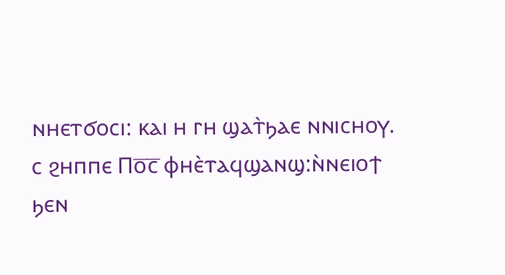ⲛⲏⲉⲧϭⲟⲥⲓ: ⲕⲁⲓ ⲏ ⲅⲏ ϣⲁⲧ̀ϧⲁⲉ ⲛⲛⲓⲥⲏⲟⲩ.
ⲥ ϩⲏⲡⲡⲉ Ⲡⲟ̅ⲥ̅ ⲫⲏⲉ̀ⲧⲁϥϣⲁⲛϣ:ⲛ̀ⲛⲉⲓⲟϯ ϧⲉⲛ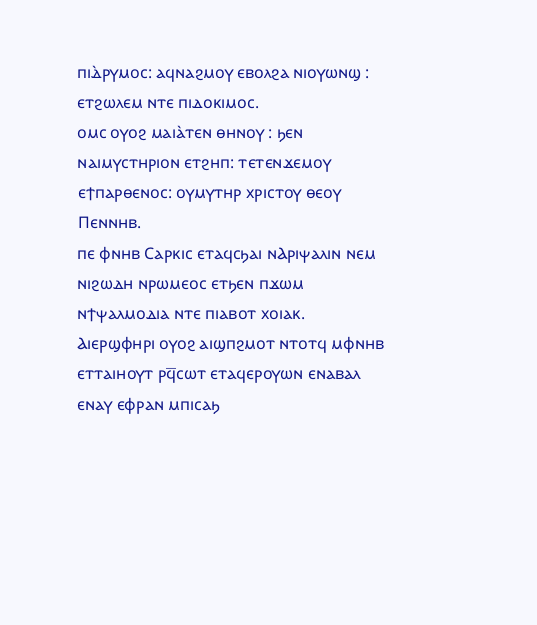ⲡⲓⲇ̀ⲣⲩⲙⲟⲥ: ⲁϥⲛⲁϩⲙⲟⲩ ⲉⲃⲟⲗϩⲁ ⲛⲓⲟⲩⲱⲛϣ : ⲉⲧϩⲱⲗⲉⲙ ⲛⲧⲉ ⲡⲓⲇⲟⲕⲓⲙⲟⲥ.
ⲟⲙⲥ ⲟⲩⲟϩ ⲙⲁⲓⲁ̀ⲧⲉⲛ ⲑⲏⲛⲟⲩ : ϧⲉⲛ ⲛⲁⲓⲙⲩⲥⲧⲏⲣⲓⲟⲛ ⲉⲧϩⲏⲡ: ⲧⲉⲧⲉⲛϫⲉⲙⲟⲩ ⲉϯⲡⲁⲣⲑⲉⲛⲟⲥ: ⲟⲩⲙⲩⲧⲏⲣ ⲭⲣⲓⲥⲧⲟⲩ ⲑⲉⲟⲩ Ⲡⲉⲛⲛⲏⲃ.
ⲡⲉ ⲫⲛⲏⲃ Ⲥⲁⲣⲕⲓⲥ ⲉⲧⲁϥⲥϧⲁⲓ ⲛⲀⲣⲓⲯⲁⲗⲓⲛ ⲛⲉⲙ ⲛⲓϩⲱⲇⲏ ⲛⲣⲱⲙⲉⲟⲥ ⲉⲧϧⲉⲛ ⲡϫⲱⲙ ⲛϯⲯⲁⲗⲙⲟⲇⲓⲁ ⲛⲧⲉ ⲡⲓⲁⲃⲟⲧ ⲭⲟⲓⲁⲕ. Ⲁⲓⲉⲣϣⲫⲏⲣⲓ ⲟⲩⲟϩ ⲁⲓϣⲡϩⲙⲟⲧ ⲛⲧⲟⲧϥ ⲙⲫⲛⲏⲃ ⲉⲧⲧⲁⲓⲏⲟⲩⲧ ⲣϥ̅ⲥⲱⲧ ⲉⲧⲁϥⲉⲣⲟⲩⲱⲛ ⲉⲛⲁⲃⲁⲗ ⲉⲛⲁⲩ ⲉⲫⲣⲁⲛ ⲙⲡⲓⲥⲁϧ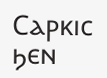Ⲥⲁⲣⲕⲓⲥ ϧⲉⲛ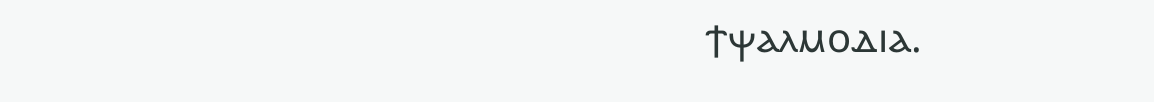ϯⲯⲁⲗⲙⲟⲇⲓⲁ.